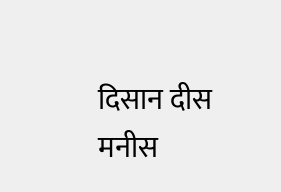दिसान दीस मनीस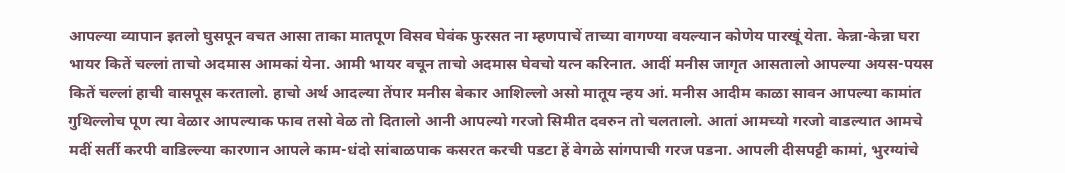आपल्या व्यापान इतलो घुसपून वचत आसा ताका मातपूण विसव घेवंक फुरसत ना म्हणपाचें ताच्या वागण्या वयल्यान कोणेय पारखूं येता. केन्ना-केन्ना घरा भायर कितें चल्लां ताचो अदमास आमकां येना. आमी भायर वचून ताचो अदमास घेवचो यत्न करिनात. आदीं मनीस जागृत आसतालो आपल्या अयस-पयस कितें चल्लां हाची वासपूस करतालो. हाचो अर्थ आदल्या तेंपार मनीस बेकार आशिल्लो असो मातूय न्हय आं. मनीस आदीम काळा सावन आपल्या कामांत गुथिल्लोच पूण त्या वेळार आपल्याक फाव तसो वेळ तो दितालो आनी आपल्यो गरजो सिमीत दवरुन तो चलतालो. आतां आमच्यो गरजो वाडल्यात आमचे मदीं सर्ती करपी वाडिल्ल्या कारणान आपले काम-धंदो सांबाळपाक कसरत करची पडटा हें वेगळे सांगपाची गरज पडना. आपली दीसपट्टी कामां, भुरग्यांचे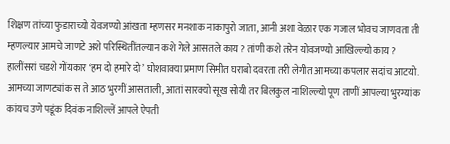शिक्षण तांच्या फुडाराच्यो येवजण्यो आंखता म्हणसर मनशाक नाकापुरो जाता, आनी अशा वेळार एक गजाल भोवच जाणवता ती म्हणल्यार आमचे जाणटे अशे परिस्थितींतल्यान कशे गेले आसतले काय ? तांणी कशे तरेन योवजण्यो आखिल्ल्यो काय ? हालींसरां चडशे गोंयकार ‘हम दो हमारे दो’ घोशवाक्या प्रमाण सिमीत घराबो दवरता तरी लेगीत आमच्या कपलार सदांच आटयो. आमच्या जाणट्यांक स ते आठ भुरगीं आसताली, आतां सारक्यो सूख सोयी तर बिलकुल नाशिल्ल्यो पूण ताणीं आपल्या भुरग्यांक कांयच उणे पडूंक दिवंक नाशिल्लें आपले ऐपती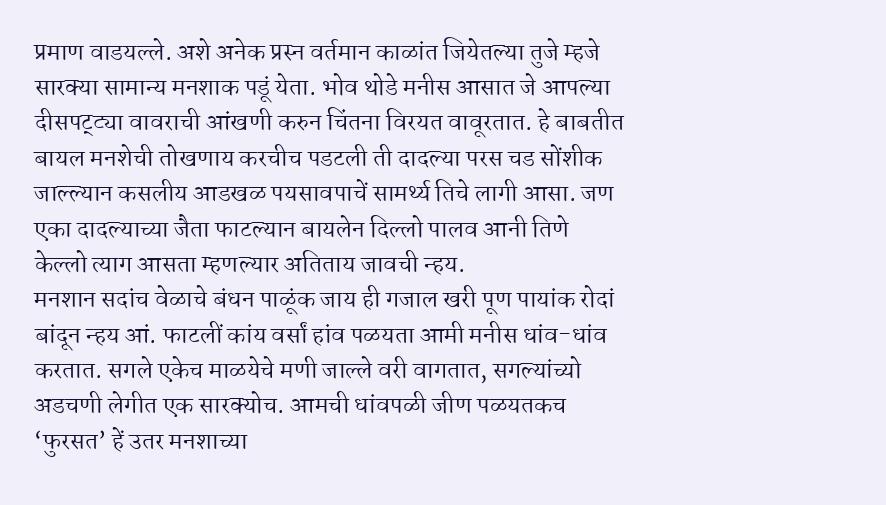प्रमाण वाडयल्ले. अशे अनेक प्रस्न वर्तमान काळांत जियेतल्या तुजे म्हजे सारक्या सामान्य मनशाक पडूं येता. भोव थोडे मनीस आसात जे आपल्या दीसपट्ट्या वावराची आंखणी करुन चिंतना विरयत वावूरतात. हे बाबतीत बायल मनशेची तोखणाय करचीच पडटली ती दादल्या परस चड सोंशीक जाल्ल्यान कसलीय आडखळ पयसावपाचें सामर्थ्य तिचे लागी आसा. जण एका दादल्याच्या जैता फाटल्यान बायलेन दिल्लो पालव आनी तिणे केल्लो त्याग आसता म्हणल्यार अतिताय जावची न्हय.
मनशान सदांच वेळाचे बंधन पाळूंक जाय ही गजाल खरी पूण पायांक रोदां बांदून न्हय आं. फाटलीं कांय वर्सां हांव पळयता आमी मनीस धांव-धांव करतात. सगले एकेच माळयेचे मणी जाल्ले वरी वागतात, सगल्यांच्यो अडचणी लेगीत एक सारक्योच. आमची धांवपळी जीण पळयतकच ‘फुरसत’ हें उतर मनशाच्या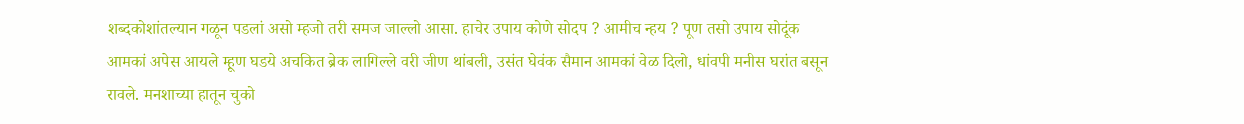शब्दकोशांतल्यान गळून पडलां असो म्हजो तरी समज जाल्लो आसा. हाचेर उपाय कोणे सोदप ? आमीच न्हय ? पूण तसो उपाय सोदूंक आमकां अपेस आयले म्हूण घडये अचकित ब्रेक लागिल्ले वरी जीण थांबली, उसंत घेवंक सैमान आमकां वेळ दिलो, धांवपी मनीस घरांत बसून रावले. मनशाच्या हातून चुको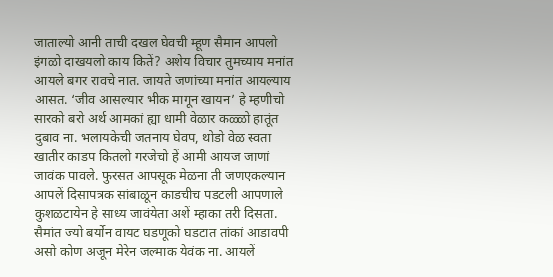जाताल्यो आनी ताची दखल घेवची म्हूण सैमान आपलो इंगळो दाखयलो काय कितें? अशेय विचार तुमच्याय मनांत आयले बगर रावचे नात. जायते जणांच्या मनांत आयल्याय आसत. ‘जीव आसल्यार भीक मागून खायन’ हे म्हणीचो सारको बरो अर्थ आमकां ह्या धामी वेळार कळ्ळो हातूंत दुबाव ना. भलायकेची जतनाय घेवप, थोडो वेळ स्वता खातीर काडप कितलो गरजेचो हें आमी आयज जाणां जावंक पावले. फुरसत आपसूक मेळना ती जणएकल्यान आपलें दिसापत्रक सांबाळून काडचीच पडटली आपणाले कुशळटायेन हे साध्य जावंयेता अशें म्हाका तरी दिसता.
सैमांत ज्यो बर्योन वायट घडणूको घडटात तांकां आडावपी असो कोण अजून मेरेन जल्माक येवंक ना. आयलें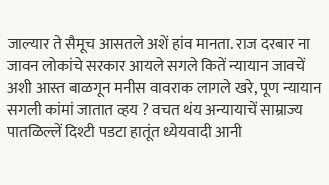जाल्यार ते सैमूच आसतले अशें हांव मानता. राज दरबार ना जावन लोकांचे सरकार आयले सगले कितें न्यायान जावचें अशी आस्त बाळगून मनीस वावराक लागले खरे, पूण न्यायान सगली कांमां जातात व्हय ? वचत थंय अन्यायाचें साम्राज्य पातळिल्लें दिश्टी पडटा हातूंत ध्येयवादी आनी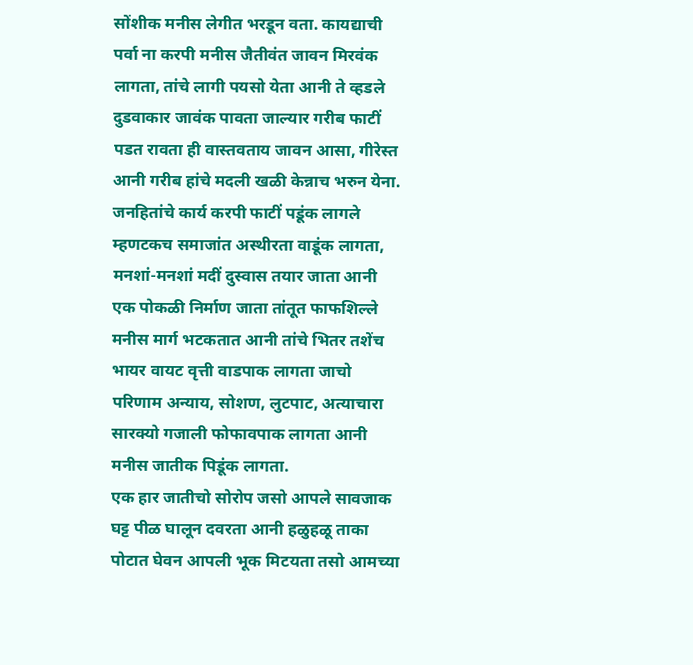सोंशीक मनीस लेगीत भरडून वता. कायद्याची पर्वा ना करपी मनीस जैतीवंत जावन मिरवंक लागता, तांचे लागी पयसो येता आनी ते व्हडले दुडवाकार जावंक पावता जाल्यार गरीब फाटीं पडत रावता ही वास्तवताय जावन आसा, गीरेस्त आनी गरीब हांचे मदली खळी केन्नाच भरुन येना. जनहितांचे कार्य करपी फाटीं पडूंक लागले म्हणटकच समाजांत अस्थीरता वाडूंक लागता, मनशां-मनशां मदीं दुस्वास तयार जाता आनी एक पोकळी निर्माण जाता तांतूत फाफशिल्ले मनीस मार्ग भटकतात आनी तांचे भितर तशेंच भायर वायट वृत्ती वाडपाक लागता जाचो परिणाम अन्याय, सोशण, लुटपाट, अत्याचारा सारक्यो गजाली फोफावपाक लागता आनी मनीस जातीक पिडूंक लागता.
एक हार जातीचो सोरोप जसो आपले सावजाक घट्ट पीळ घालून दवरता आनी हळुहळू ताका पोटात घेवन आपली भूक मिटयता तसो आमच्या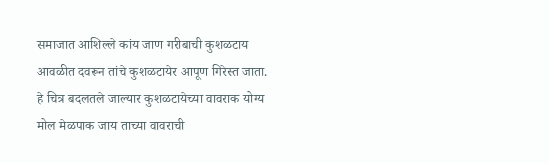समाजात आशिल्ले कांय जाण गरीबाची कुशळटाय आवळीत दवरून तांचे कुशळटायेर आपूण गिरेस्त जाता. हे चित्र बदलतले जाल्यार कुशळटायेच्या वावराक योग्य मोल मेळपाक जाय ताच्या वावराची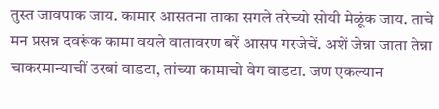तुस्त जावपाक जाय. कामार आसतना ताका सगले तरेच्यो सोयी मेळूंक जाय. ताचे मन प्रसन्न दवरूंक कामा वयले वातावरण बरें आसप गरजेचें. अशें जेन्ना जाता तेन्ना चाकरमान्याचीं उरबां वाडटा, तांच्या कामाचो वेग वाडटा. जण एकल्यान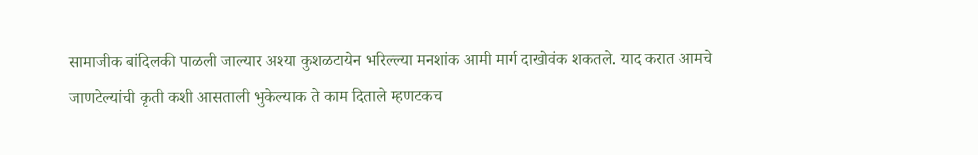सामाजीक बांदिलकी पाळली जाल्यार अश्या कुशळटायेन भरिल्ल्या मनशांक आमी मार्ग दाखोवंक शकतले. याद करात आमचे जाणटेल्यांची कृती कशी आसताली भुकेल्याक ते काम दिताले म्हणटकच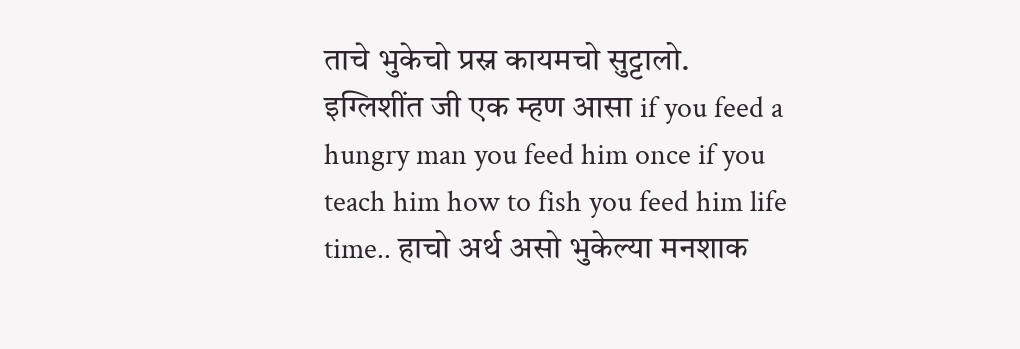ताचे भुकेचो प्रस्न कायमचो सुट्टालो. इग्लिशींत जी एक म्हण आसा if you feed a hungry man you feed him once if you teach him how to fish you feed him life time.. हाचो अर्थ असो भुकेल्या मनशाक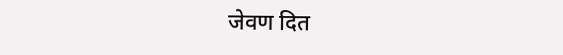जेवण दित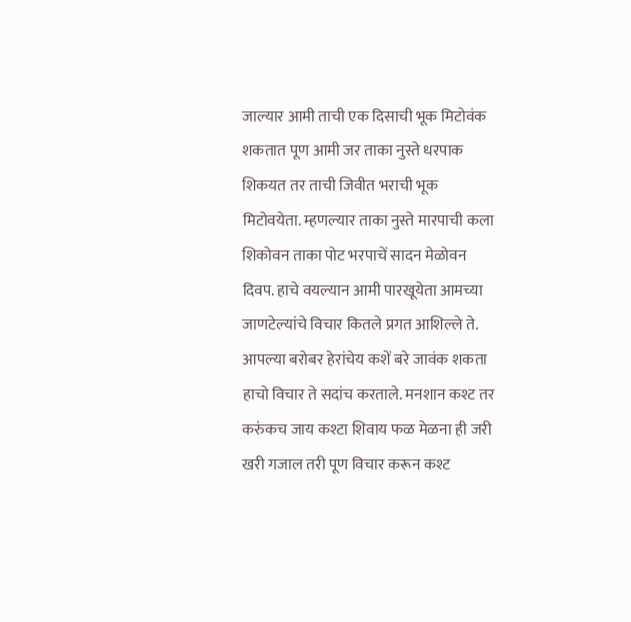जाल्यार आमी ताची एक दिसाची भूक मिटोवंक शकतात पूण आमी जर ताका नुस्ते धरपाक शिकयत तर ताची जिवीत भराची भूक मिटोवयेता. म्हणल्यार ताका नुस्ते मारपाची कला शिकोवन ताका पोट भरपाचें सादन मेळोवन दिवप. हाचे वयल्यान आमी पारखूयेता आमच्या जाणटेल्यांचे विचार कितले प्रगत आशिल्ले ते. आपल्या बरोबर हेरांचेय कशें बरे जावंक शकता हाचो विचार ते सदांच करताले. मनशान कश्ट तर करुंकच जाय कश्टा शिवाय फळ मेळना ही जरी खरी गजाल तरी पूण विचार करून कश्ट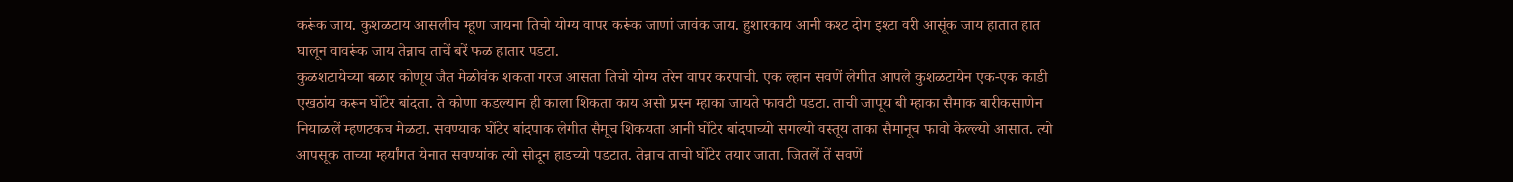करूंक जाय. कुशळटाय आसलीच म्हूण जायना तिचो योग्य वापर करूंक जाणां जावंक जाय. हुशारकाय आनी कश्ट दोग इश्टा वरी आसूंक जाय हातात हात घालून वावरूंक जाय तेन्नाच ताचें बरें फळ हातार पडटा.
कुळशटायेच्या बळार कोणूय जैत मेळोवंक शकता गरज आसता तिचो योग्य तरेन वापर करपाची. एक ल्हान सवणें लेगीत आपले कुशळटायेन एक-एक काडी एखठांय करून घोंटेर बांदता. ते कोणा कडल्यान ही काला शिकता काय असो प्रस्न म्हाका जायते फावटी पडटा. ताची जापूय बी म्हाका सैमाक बारीकसाणेन नियाळलें म्हणटकच मेळटा. सवण्याक घोंटेर बांदपाक लेगीत सैमूच शिकयता आनी घोंटेर बांदपाच्यो सगल्यो वस्तूय ताका सैमानूच फावो केल्ल्यो आसात. त्यो आपसूक ताच्या म्हर्यांगत येनात सवण्यांक त्यो सोदून हाडच्यो पडटात. तेन्नाच ताचो घोंटेर तयार जाता. जितलें तें सवणें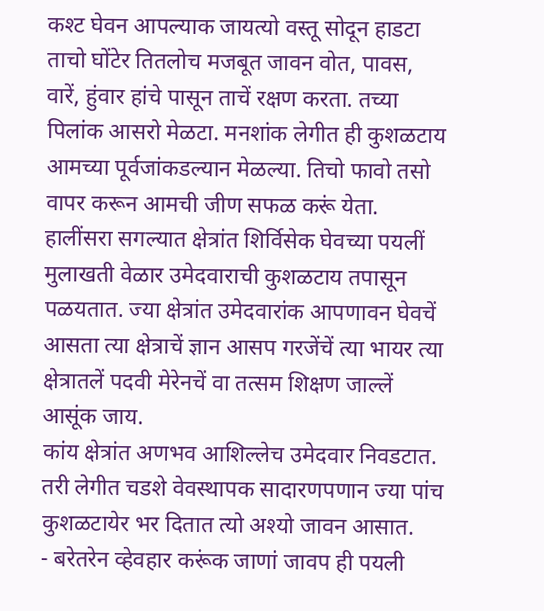कश्ट घेवन आपल्याक जायत्यो वस्तू सोदून हाडटा ताचो घोंटेर तितलोच मजबूत जावन वोत, पावस, वारें, हुंवार हांचे पासून ताचें रक्षण करता. तच्या पिलांक आसरो मेळटा. मनशांक लेगीत ही कुशळटाय आमच्या पूर्वजांकडल्यान मेळल्या. तिचो फावो तसो वापर करून आमची जीण सफळ करूं येता. हालींसरा सगल्यात क्षेत्रांत शिर्विसेक घेवच्या पयलीं मुलाखती वेळार उमेदवाराची कुशळटाय तपासून पळयतात. ज्या क्षेत्रांत उमेदवारांक आपणावन घेवचें आसता त्या क्षेत्राचें ज्ञान आसप गरजेंचें त्या भायर त्या क्षेत्रातलें पदवी मेरेनचें वा तत्सम शिक्षण जाल्लें आसूंक जाय.
कांय क्षेत्रांत अणभव आशिल्लेच उमेदवार निवडटात. तरी लेगीत चडशे वेवस्थापक सादारणपणान ज्या पांच कुशळटायेर भर दितात त्यो अश्यो जावन आसात.
- बरेतरेन व्हेवहार करूंक जाणां जावप ही पयली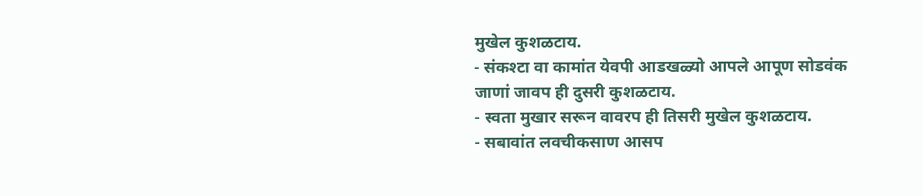मुखेल कुशळटाय.
- संकश्टा वा कामांत येवपी आडखळ्यो आपले आपूण सोडवंक जाणां जावप ही दुसरी कुशळटाय.
- स्वता मुखार सरून वावरप ही तिसरी मुखेल कुशळटाय.
- सबावांत लवचीकसाण आसप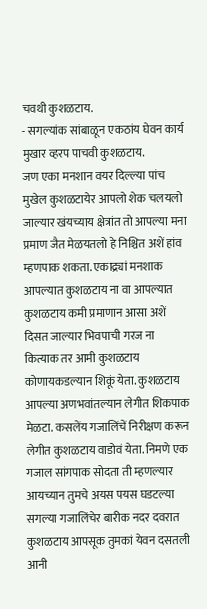चवथी कुशळटाय.
- सगल्यांक सांबाळून एकठांय घेवन कार्य मुखार व्हरप पाचवी कुशळटाय.
जण एका मनशान वयर दिल्ल्या पांच मुखेल कुशळटायेर आपलो शेक चलयलो जाल्यार खंयच्याय क्षेत्रांत तो आपल्या मना प्रमाण जैत मेळयतलो हे निश्चित अशें हांव म्हणपाक शकता. एकाद्र्यां मनशाक आपल्यात कुशळटाय ना वा आपल्यात कुशळटाय कमी प्रमाणान आसा अशें दिसत जाल्यार भिवपाची गरज ना कित्याक तर आमी कुशळटाय कोणायकडल्यान शिकूं येता. कुशळटाय आपल्या अणभवांतल्यान लेगीत शिकपाक मेळटा. कसलेंय गजालिंचें निरीक्षण करून लेगीत कुशळटाय वाडोवं येता. निमणे एक गजाल सांगपाक सोदता ती म्हणल्यार आयच्यान तुमचे अयस पयस घडटल्या सगल्या गजालिंचेर बारीक नदर दवरात कुशळटाय आपसूक तुमकां येवन दसतली आनी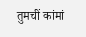तुमचीं कांमां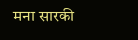मना सारकी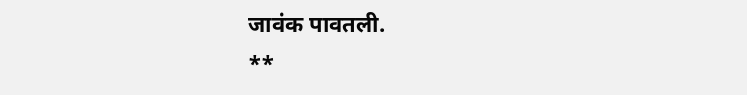जावंक पावतली.
**